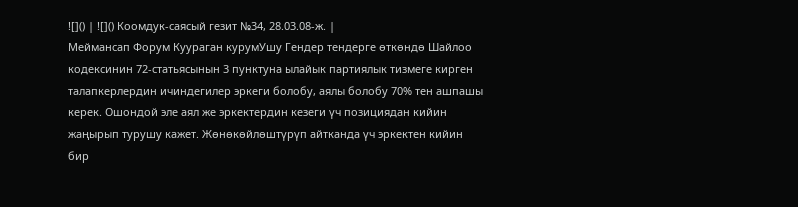![]() | ![]() Коомдук-саясый гезит №34, 28.03.08-ж. |
Меймансап Форум Куураган курумУшу Гендер тендерге өткөндө Шайлоо кодексинин 72-статьясынын 3 пунктуна ылайык партиялык тизмеге кирген талапкерлердин ичиндегилер эркеги болобу, аялы болобу 70% тен ашпашы керек. Ошондой эле аял же эркектердин кезеги үч позициядан кийин жаңырып турушу кажет. Жөнөкөйлөштүрүп айтканда үч эркектен кийин бир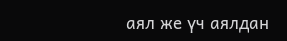аял же үч аялдан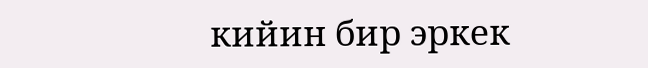кийин бир эркек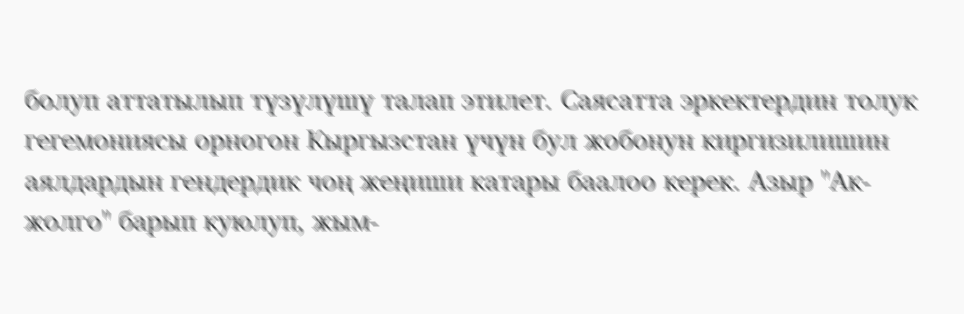болуп аттатылып түзүлүшү талап этилет. Саясатта эркектердин толук гегемониясы орногон Кыргызстан үчүн бул жобонун киргизилишин аялдардын гендердик чоң жеңиши катары баалоо керек. Азыр "Ак-жолго" барып куюлуп, жым-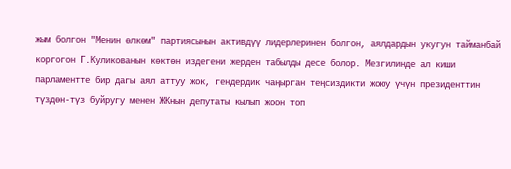жым болгон "Менин өлкөм" партиясынын активдүү лидерлеринен болгон, аялдардын укугун тайманбай коргогон Г.Куликованын көктөн издегени жерден табылды десе болор. Мезгилинде ал киши парламентте бир дагы аял аттуу жок, гендердик чаңырган теңсиздикти жоюу үчүн президенттин түздөн-түз буйругу менен ЖКнын депутаты кылып жоон топ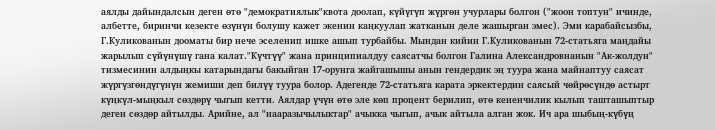аялды дайындалсын деген өтө "демократиялык"квота доолап, күйүгүп жүргөн учурлары болгон ("жоон топтун" ичинде, албетте, биринчи кезекте өзүнүн болушу кажет экенин каңкуулап жатканын деле жашырган эмес). Эми карабайсызбы, Г.Куликованын дооматы бир нече эселенип ишке ашып турбайбы. Мындан кийин Г.Куликованын 72-статьяга маңдайы жарылып сүйүнүшү гана калат."Күчтүү" жана принципиалдуу саясатчы болгон Галина Александровнанын "Ак-жолдун" тизмесинин алдыңкы катарындагы бакыйган 17-орунга жайгашышы анын гендердик эң туура жана майнаптуу саясат жүргүзгөндүгүнүн жемиши деп билүү туура болор. Адегенде 72-статьяга карата эркектердин саясый чөйрөсүндө астырт күңкүл-мыңкыл сөздөрү чыгып кетти. Аялдар үчүн өтө эле көп процент берилип, өтө кененчилик кылып ташташыптыр деген сөздөр айтылды. Арийне, ал "нааразычылыктар" ачыкка чыгып, ачык айтыла алган жок. Ич ара шыбың-күбүң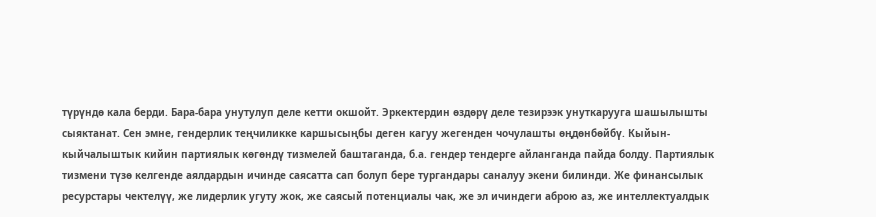түрүндө кала берди. Бара-бара унутулуп деле кетти окшойт. Эркектердин өздөрү деле тезирээк унуткарууга шашылышты сыяктанат. Сен эмне, гендерлик теңчиликке каршысыңбы деген кагуу жегенден чочулашты өңдөнбөйбү. Кыйын-кыйчалыштык кийин партиялык көгөндү тизмелей баштаганда, б.а. гендер тендерге айланганда пайда болду. Партиялык тизмени түзө келгенде аялдардын ичинде саясатта сап болуп бере тургандары саналуу экени билинди. Же финансылык ресурстары чектелүү, же лидерлик угуту жок, же саясый потенциалы чак, же эл ичиндеги аброю аз, же интеллектуалдык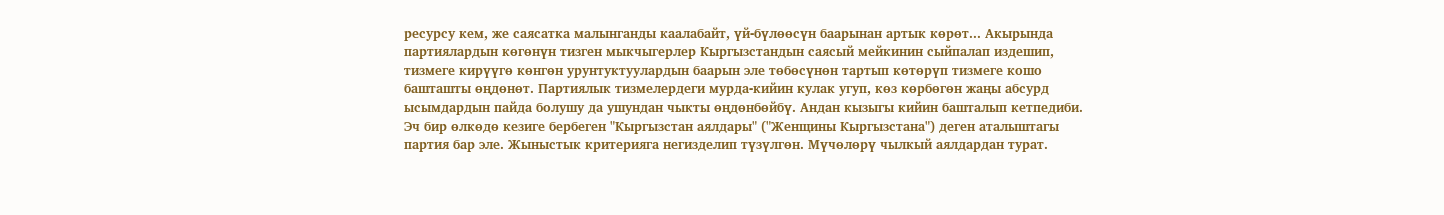ресурсу кем, же саясатка малынганды каалабайт, үй-бүлөөсүн баарынан артык көрөт... Акырында партиялардын көгөнүн тизген мыкчыгерлер Кыргызстандын саясый мейкинин сыйпалап издешип, тизмеге кирүүгө көнгөн урунтуктуулардын баарын эле төбөсүнөн тартып көтөрүп тизмеге кошо башташты өңдөнөт. Партиялык тизмелердеги мурда-кийин кулак угуп, көз көрбөгөн жаңы абсурд ысымдардын пайда болушу да ушундан чыкты өңдөнбөйбү. Андан кызыгы кийин башталып кетпедиби. Эч бир өлкөдө кезиге бербеген "Кыргызстан аялдары" ("Женщины Кыргызстана") деген аталыштагы партия бар эле. Жыныстык критерияга негизделип түзүлгөн. Мүчөлөрү чылкый аялдардан турат.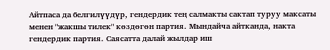Айтпаса да белгилүүдүр, гендердик тең салмакты сактап туруу максаты менен "жакшы тилек" көздөгөн партия. Мындайча айтканда, накта гендердик партия. Саясатта далай жылдар иш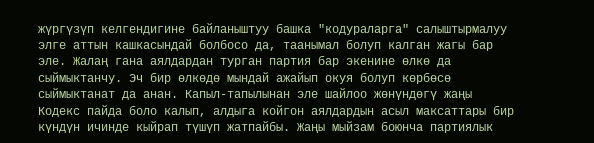жүргүзүп келгендигине байланыштуу башка "кодураларга" салыштырмалуу элге аттын кашкасындай болбосо да, таанымал болуп калган жагы бар эле. Жалаң гана аялдардан турган партия бар экенине өлкө да сыймыктанчу. Эч бир өлкөдө мындай ажайып окуя болуп көрбөсө сыймыктанат да анан. Капыл-тапылынан эле шайлоо жөнүндөгү жаңы Кодекс пайда боло калып, алдыга койгон аялдардын асыл максаттары бир күндүн ичинде кыйрап түшүп жатпайбы. Жаңы мыйзам боюнча партиялык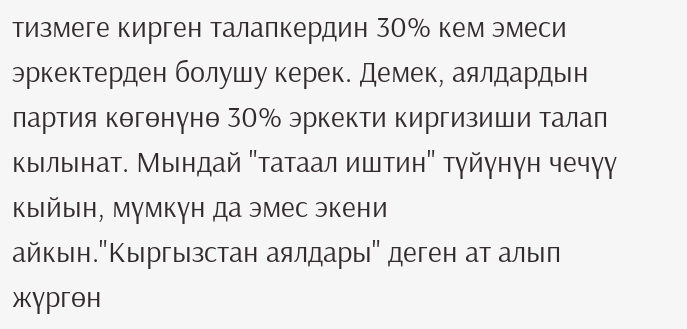тизмеге кирген талапкердин 30% кем эмеси эркектерден болушу керек. Демек, аялдардын партия көгөнүнө 30% эркекти киргизиши талап кылынат. Мындай "татаал иштин" түйүнүн чечүү кыйын, мүмкүн да эмес экени айкын."Кыргызстан аялдары" деген ат алып жүргөн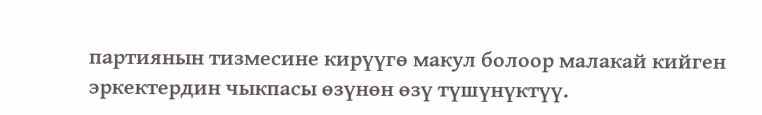партиянын тизмесине кирүүгө макул болоор малакай кийген эркектердин чыкпасы өзүнөн өзү түшүнүктүү.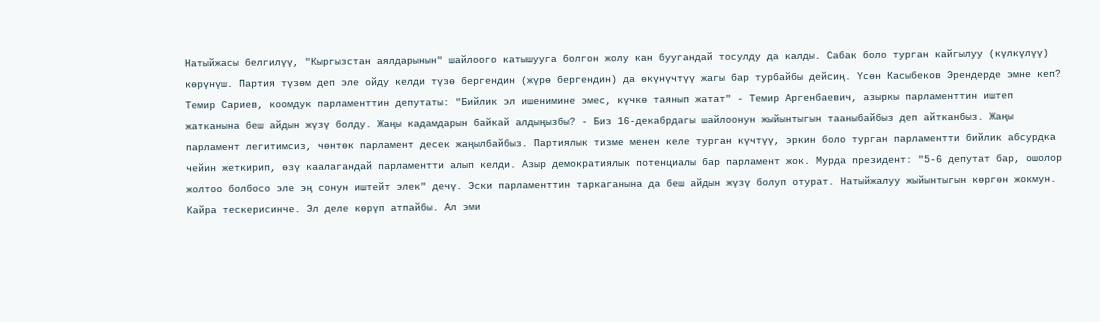Натыйжасы белгилүү, "Кыргызстан аялдарынын" шайлоого катышууга болгон жолу кан буугандай тосулду да калды. Сабак боло турган кайгылуу (күлкүлүү) көрүнүш. Партия түзөм деп эле ойду келди түзө бергендин (жүрө бергендин) да өкүнүчтүү жагы бар турбайбы дейсиң. Үсөн Касыбеков Эрендерде эмне кеп? Темир Сариев, коомдук парламенттин депутаты: "Бийлик эл ишенимине эмес, күчкө таянып жатат" - Темир Аргенбаевич, азыркы парламенттин иштеп жатканына беш айдын жүзү болду. Жаңы кадамдарын байкай алдыңызбы? - Биз 16-декабрдагы шайлоонун жыйынтыгын тааныбайбыз деп айтканбыз. Жаңы парламент легитимсиз, чөнтөк парламент десек жаңылбайбыз. Партиялык тизме менен келе турган күчтүү, эркин боло турган парламентти бийлик абсурдка чейин жеткирип, өзү каалагандай парламентти алып келди. Азыр демократиялык потенциалы бар парламент жок. Мурда президент: "5-6 депутат бар, ошолор жолтоо болбосо эле эң сонун иштейт элек" дечү. Эски парламенттин таркаганына да беш айдын жүзү болуп отурат. Натыйжалуу жыйынтыгын көргөн жокмун. Кайра тескерисинче. Эл деле көрүп атпайбы. Ал эми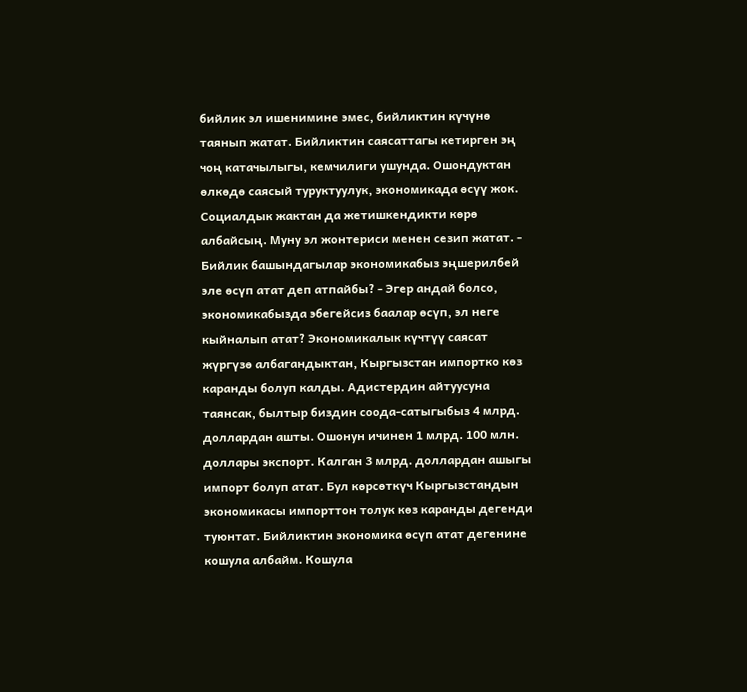бийлик эл ишенимине эмес, бийликтин күчүнө таянып жатат. Бийликтин саясаттагы кетирген эң чоң катачылыгы, кемчилиги ушунда. Ошондуктан өлкөдө саясый туруктуулук, экономикада өсүү жок. Социалдык жактан да жетишкендикти көрө албайсың. Муну эл жонтериси менен сезип жатат. - Бийлик башындагылар экономикабыз эңшерилбей эле өсүп атат деп атпайбы? - Эгер андай болсо, экономикабызда эбегейсиз баалар өсүп, эл неге кыйналып атат? Экономикалык күчтүү саясат жүргүзө албагандыктан, Кыргызстан импортко көз каранды болуп калды. Адистердин айтуусуна таянсак, былтыр биздин соода-сатыгыбыз 4 млрд. доллардан ашты. Ошонун ичинен 1 млрд. 100 млн. доллары экспорт. Калган 3 млрд. доллардан ашыгы импорт болуп атат. Бул көрсөткүч Кыргызстандын экономикасы импорттон толук көз каранды дегенди туюнтат. Бийликтин экономика өсүп атат дегенине кошула албайм. Кошула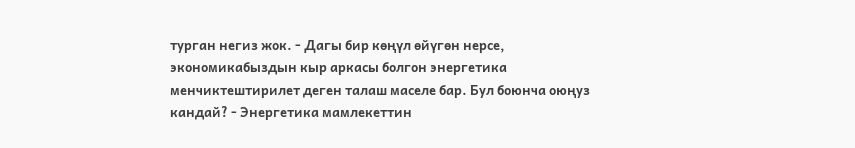турган негиз жок. - Дагы бир көңүл өйүгөн нерсе, экономикабыздын кыр аркасы болгон энергетика менчиктештирилет деген талаш маселе бар. Бул боюнча оюңуз кандай? - Энергетика мамлекеттин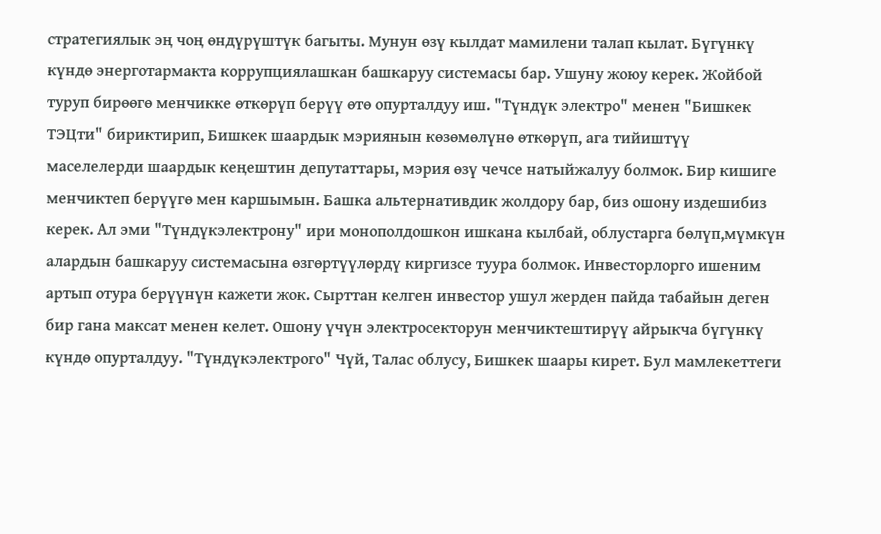стратегиялык эң чоң өндүрүштүк багыты. Мунун өзү кылдат мамилени талап кылат. Бүгүнкү күндө энерготармакта коррупциялашкан башкаруу системасы бар. Ушуну жоюу керек. Жойбой туруп бирөөгө менчикке өткөрүп берүү өтө опурталдуу иш. "Түндүк электро" менен "Бишкек ТЭЦти" бириктирип, Бишкек шаардык мэриянын көзөмөлүнө өткөрүп, ага тийиштүү маселелерди шаардык кеңештин депутаттары, мэрия өзү чечсе натыйжалуу болмок. Бир кишиге менчиктеп берүүгө мен каршымын. Башка альтернативдик жолдору бар, биз ошону издешибиз керек. Ал эми "Түндүкэлектрону" ири монополдошкон ишкана кылбай, облустарга бөлүп,мүмкүн алардын башкаруу системасына өзгөртүүлөрдү киргизсе туура болмок. Инвесторлорго ишеним артып отура берүүнүн кажети жок. Сырттан келген инвестор ушул жерден пайда табайын деген бир гана максат менен келет. Ошону үчүн электросекторун менчиктештирүү айрыкча бүгүнкү күндө опурталдуу. "Түндүкэлектрого" Чүй, Талас облусу, Бишкек шаары кирет. Бул мамлекеттеги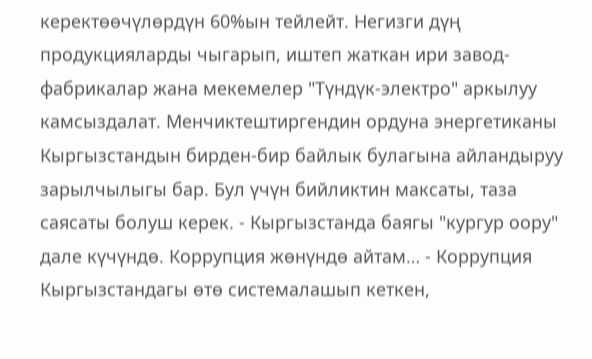керектөөчүлөрдүн 60%ын тейлейт. Негизги дүң продукцияларды чыгарып, иштеп жаткан ири завод-фабрикалар жана мекемелер "Түндүк-электро" аркылуу камсыздалат. Менчиктештиргендин ордуна энергетиканы Кыргызстандын бирден-бир байлык булагына айландыруу зарылчылыгы бар. Бул үчүн бийликтин максаты, таза саясаты болуш керек. - Кыргызстанда баягы "кургур оору" дале күчүндө. Коррупция жөнүндө айтам… - Коррупция Кыргызстандагы өтө системалашып кеткен,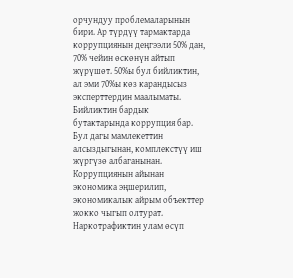орчундуу проблемаларынын бири. Ар түрдүү тармактарда коррупциянын деңгээли 50% дан, 70% чейин өскөнүн айтып жүрүшөт. 50%ы бул бийликтин, ал эми 70%ы көз карандысыз эксперттердин маалыматы. Бийликтин бардык бутактарында коррупция бар. Бул дагы мамлекеттин алсыздыгынан, комплекстүү иш жүргүзө албаганынан. Коррупциянын айынан экономика эңшерилип, экономикалык айрым объекттер жокко чыгып олтурат. Наркотрафиктин улам өсүп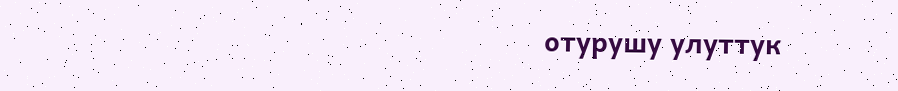отурушу улуттук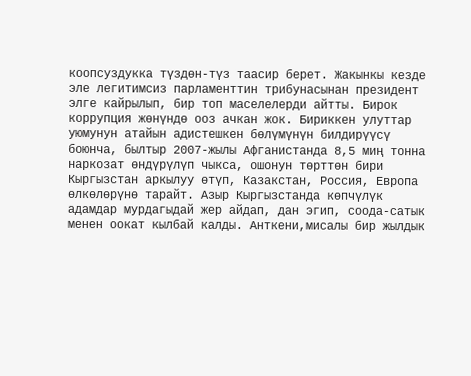коопсуздукка түздөн-түз таасир берет. Жакынкы кезде эле легитимсиз парламенттин трибунасынан президент элге кайрылып, бир топ маселелерди айтты. Бирок коррупция жөнүндө ооз ачкан жок. Бириккен улуттар уюмунун атайын адистешкен бөлүмүнүн билдирүүсү боюнча, былтыр 2007-жылы Афганистанда 8,5 миң тонна наркозат өндүрүлүп чыкса, ошонун төрттөн бири Кыргызстан аркылуу өтүп, Казакстан, Россия, Европа өлкөлөрүнө тарайт. Азыр Кыргызстанда көпчүлүк адамдар мурдагыдай жер айдап, дан эгип, соода-сатык менен оокат кылбай калды. Анткени,мисалы бир жылдык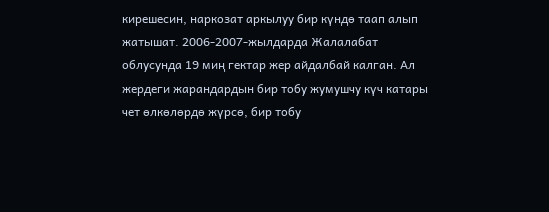кирешесин, наркозат аркылуу бир күндө таап алып жатышат. 2006-2007-жылдарда Жалалабат облусунда 19 миң гектар жер айдалбай калган. Ал жердеги жарандардын бир тобу жумушчу күч катары чет өлкөлөрдө жүрсө, бир тобу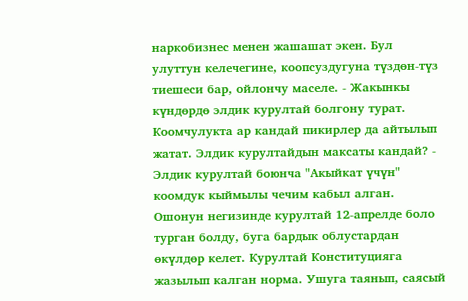наркобизнес менен жашашат экен. Бул улуттун келечегине, коопсуздугуна түздөн-түз тиешеси бар, ойлончу маселе. - Жакынкы күндөрдө элдик курултай болгону турат. Коомчулукта ар кандай пикирлер да айтылып жатат. Элдик курултайдын максаты кандай? - Элдик курултай боюнча "Акыйкат үчүн" коомдук кыймылы чечим кабыл алган. Ошонун негизинде курултай 12-апрелде боло турган болду, буга бардык облустардан өкүлдөр келет. Курултай Конституцияга жазылып калган норма. Ушуга таянып, саясый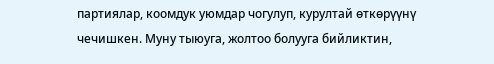партиялар, коомдук уюмдар чогулуп, курултай өткөрүүнү чечишкен. Муну тыюуга, жолтоо болууга бийликтин,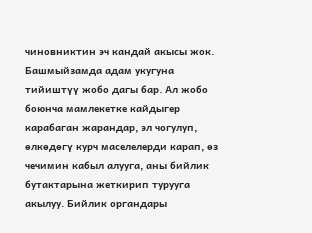чиновниктин эч кандай акысы жок. Башмыйзамда адам укугуна тийиштүү жобо дагы бар. Ал жобо боюнча мамлекетке кайдыгер карабаган жарандар, эл чогулуп, өлкөдөгү курч маселелерди карап, өз чечимин кабыл алууга, аны бийлик бутактарына жеткирип турууга акылуу. Бийлик органдары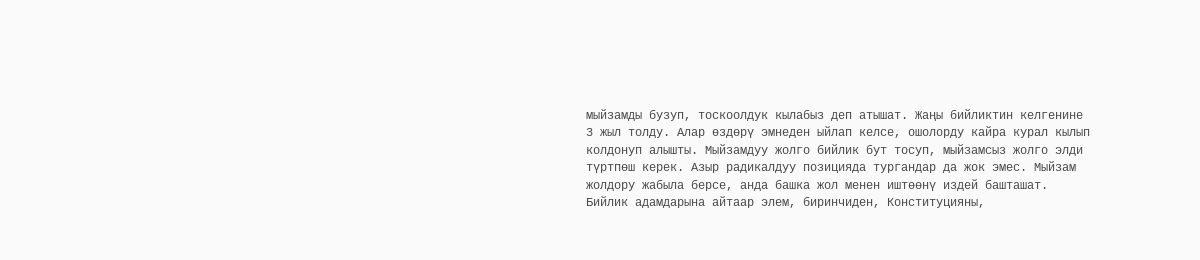мыйзамды бузуп, тоскоолдук кылабыз деп атышат. Жаңы бийликтин келгенине 3 жыл толду. Алар өздөрү эмнеден ыйлап келсе, ошолорду кайра курал кылып колдонуп алышты. Мыйзамдуу жолго бийлик бут тосуп, мыйзамсыз жолго элди түртпөш керек. Азыр радикалдуу позицияда тургандар да жок эмес. Мыйзам жолдору жабыла берсе, анда башка жол менен иштөөнү издей башташат. Бийлик адамдарына айтаар элем, биринчиден, Конституцияны,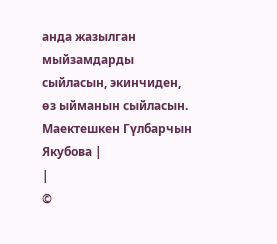анда жазылган мыйзамдарды сыйласын, экинчиден, өз ыйманын сыйласын. Маектешкен Гүлбарчын Якубова |
|
©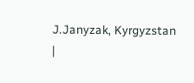J.Janyzak, Kyrgyzstan
|